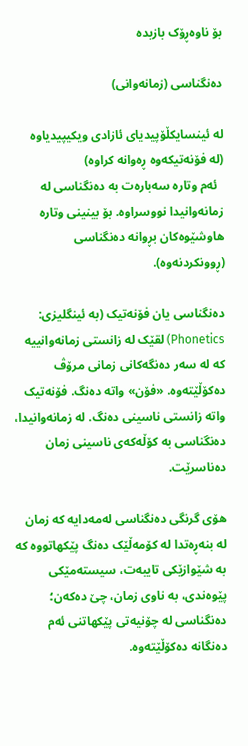بۆ ناوەڕۆک بازبدە

دەنگناسی (زمانەوانی)

لە ئینسایکڵۆپیدیای ئازادی ویکیپیدیاوە
(لە فۆنەتیکەوە ڕەوانە کراوە)
  ئەم وتارە سەبارەت بە دەنگناسی لە زمانەوانیدا نووسراوە. بۆ بینینی وتارە هاوشێوەکان بڕوانە دەنگناسی (ڕوونکردنەوە).

دەنگناسی یان فۆنەتیک (بە ئینگلیزی: Phonetics) لقێک لە زانستی زمانەوانییە کە لە سەر دەنگەکانی زمانی مرۆڤ دەکۆڵێتەوە. «فۆن» واتە دەنگ. فۆنەتیک واتە زانستی ناسینی دەنگ. لە زمانەوانیدا، دەنگناسی بە کۆڵەکەی ناسینی زمان دەناسرێت.

ھۆی گرنگی دەنگناسی لەمەدایە کە زمان لە بنەڕەتدا لە کۆمەڵێک دەنگ پێکھاتووە کە بە شێوازێکی تایبەت، سیستەمێکی پێوەندی، بە ناوی زمان، چێ دەکەن؛ دەنگناسی لە چۆنیەتی پێکھاتنی ئەم دەنگانە دەکۆڵێتەوە.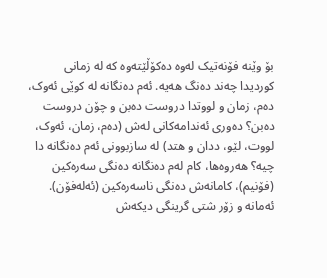بۆ وێنە فۆنەتیک لەوە دەکۆڵێتەوە کە لە زمانی کوردیدا چەند دەنگ ھەیە. ئەم دەنگانە لە کوێی ئەوک، دەم، زمان و لووتدا دروست دەبن و چۆن دروست دەبن؟ دەوری ئەندامەکانی لەش (دەم، زمان، ئەوک، لووت، لێو، ددان و ھتد) لە سازبوونی ئەم دەنگانە دا چیە؟ ھەروەھا، کام لەم دەنگانە دەنگی سەرەکین (فۆنیم)، کامانەش دەنگی ناسەرەکین (ئەلەفۆن). ئەمانە و زۆر شتی گرینگی دیکەش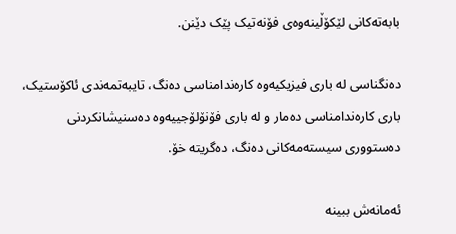بابەتەکانی لێکۆڵینەوەی فۆنەتیک پێک دێنن.

دەنگناسی لە باری فیزیکیەوە کارەندامناسی دەنگ، تایبەتمەندی ئاکۆستیک، باری کارەندامناسی دەمار و لە باری فۆنۆلۆجییەوە دەسنیشانکردنی دەستووری سیستەمەکانی دەنگ، دەگریتە خۆ.

ئەمانەش ببینە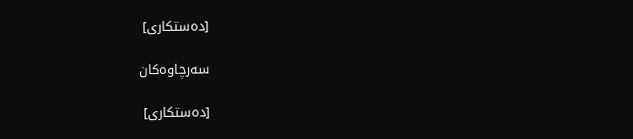[دەستکاری]

سەرچاوەکان

[دەستکاری]